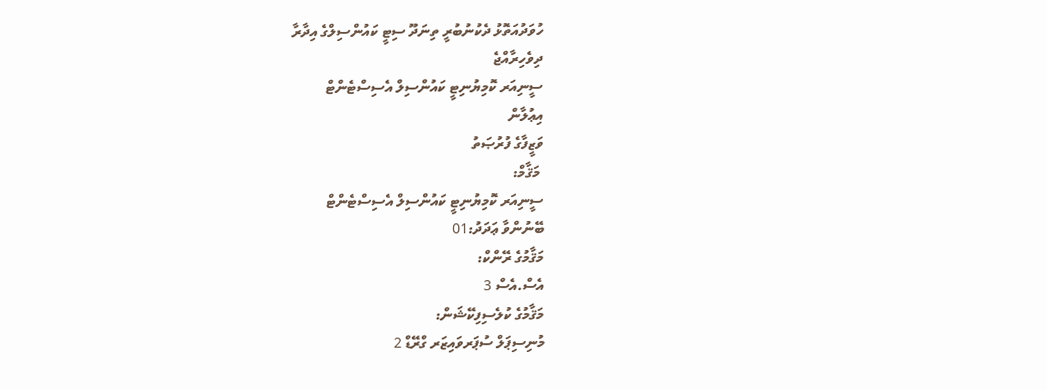ހުވަދުއަތޮޅު ދެކުނުބުރީ ތިނަދޫ ސިޓީ ކައުންސިލްގެ އިދާރާ
ދިވެހިރާއްޖެ
ސީނިއަރ ކޮމިޔުނިޓީ ކައުންސިލް އެސިސްޓެންޓް
އިޢުލާން
ވަޒީފާގެ ފުރުޞަތު
 މަޤާމް:
ސީނިއަރ ކޮމިޔުނިޓީ ކައުންސިލް އެސިސްޓެންޓް
ބޭނުންވާ ޢަދަދު:01
މަޤާމުގެ ރޭންކް:
އެސް.އެސް 3
މަޤާމުގެ ކުލެސިފިކޭޝަން:
މުނިސިޕަލް ސުޕަރވައިޒަރ ގްރޭޑް 2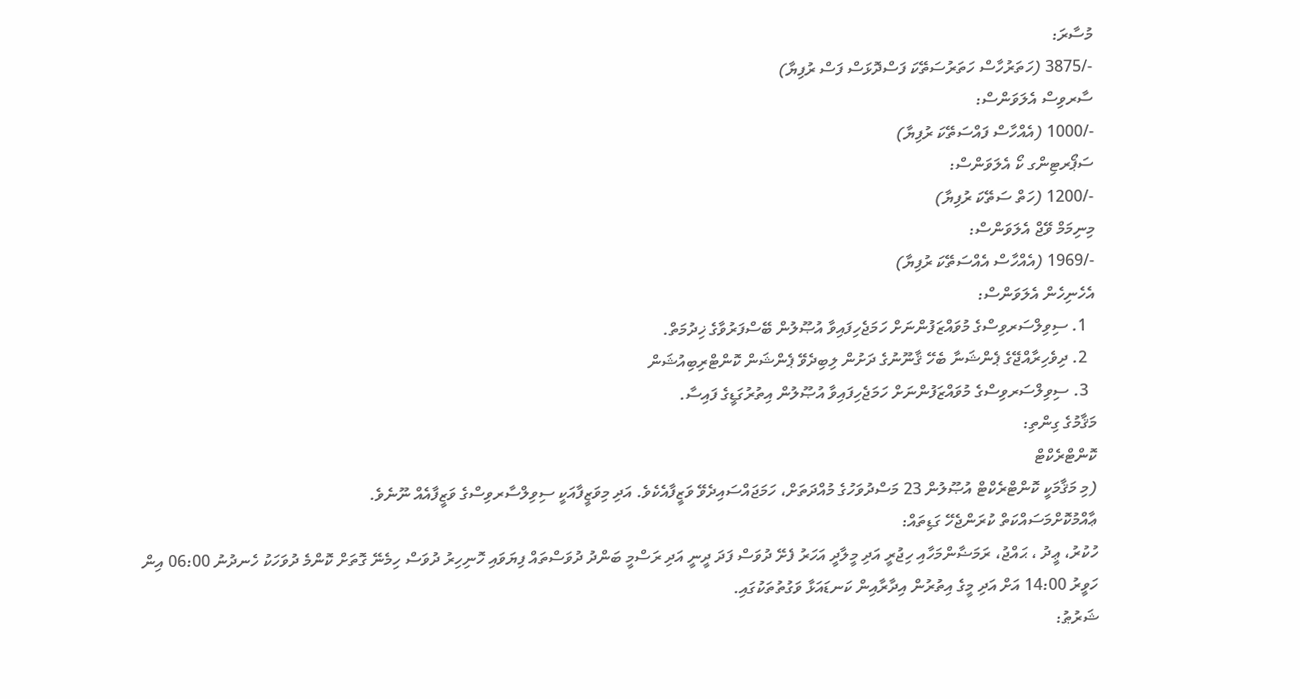މުސާރަ:
-/3875 (ހަތަރުހާސް ހަތަރުސަތޭކަ ފަސްދޮޅަސް ފަސް ރުފިޔާ)
ސާރވިސް އެލަވަންސް:
-/1000 (އެއްހާސް ފައްސަތޭކަ ރުފިޔާ)
ސަޕޯރޓިންގ ކޯ އެލަވަންސް:
-/1200 (ހަތް ސަތޭކަ ރުފިޔާ)
މިނިމަމް ވޭޖް އެލަވަންސް:
-/1969 (އެއްހާސް އެއްސަތޭކަ ރުފިޔާ)
އެހެނިހެން އެލަވަންސް:
  1. ސިވިލްސަރވިސްގެ މުވައްޒަފުންނަށް ހަމަޖެހިފައިވާ އުޞޫލުން ބޭސްފަރުވާގެ ޚިދުމަތް.
  2. ދިވެހިރާއްޖޭގެ ޕެންޝަނާ ބެހޭ ޤާނޫނުގެ ދަށުން ލިބިދެވޭ ޕެންޝަން ކޮންޓްރިބިއުޝަން
  3. ސިވިލްސަރވިސްގެ މުވައްޒަފުންނަށް ހަމަޖެހިފައިވާ އުޞޫލުން އިތުރުގަޑީގެ ފައިސާ.
މަޤާމުގެ ގިންތި:
ކޮންޓްރެކްޓް
(މި މަޤާމަކީ ކޮންޓްރެކްޓް އުޞޫލުން 23 މަސްދުވަހުގެ މުއްދަތަށް، ހަމަޖައްސައިދެވޭ ވަޒީފާއެކެވެ. އަދި މިވަޒީފާއަކީ ސިވިލްސާރވިސްގެ ވަޒީފާއެއް ނޫނެވެ.
ޢާއްމުކޮށްމަސައްކަތް ކުރަންޖެހޭ ގަޑިތައް:
ހުކުރު، ޢީދު ، ޙައްޖު، ރަމަޟާންމަހާއި ހިޖުރީ އަދި މީލާދީ އަހަރު ފެށޭ ދުވަސް ފަދަ ދީނީ އަދި ރަސްމީ ބަންދު ދުވަސްތައް ފިޔަވައި ހޮނިހިރު ދުވަސް ހިމެނޭ ގޮތަށް ކޮންމެ ދުވަހަކު ހެނދުނު 06:00 އިން ހަވީރު 14:00 އަށް އަދި މީގެ އިތުރުން އިދާރާއިން ކަނޑައަޅާ ވަގުތުތަކުގައި.
ޝަރުޠު: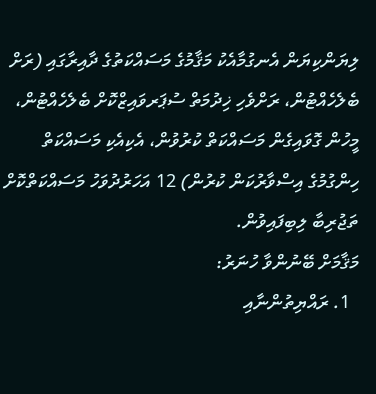ލިޔަންކިޔަން އެނގުމާއެކު މަޤާމުގެ މަސައްކަތުގެ ދާއިރާގައި (ރަށް ބެލެހެއްޓުން، ރަށްވެހި ޚިދުމަތް ސުޕަރވައިޒްކޮށް ބެލެހެއްޓުން، މީހުން ގޮވައިގެން މަސައްކަތް ކުރުވުން، އެކިއެކި މަސައްކަތް ހިންގުމުގެ އިސްވާރުކަން ކުރުން) 12 އަހަރުދުވަހު މަސައްކަތްކޮށް ތަޖުރިބާ ލިބިފައިވުން.
މަޤާމަށް ބޭނުންވާ ހުނަރު:
  1. ރައްޔިތުންނާއި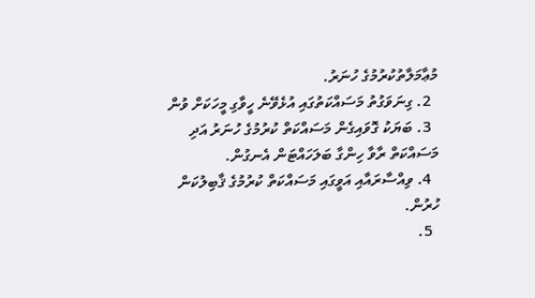މުޢާމަލާތުކުރުމުގެ ހުނަރު.
  2. ގިނަވަގުތު މަސައްކަތުގައި އުޅެވޭނެ ހީވާގި މީހަކަށް ވުން
  3. ބަޔަކު ގޮވައިގެން މަސައްކަތް ކުރުމުގެ ހުނަރު އަދި މަސައްކަތް ރާވާ ހިންގާ ބަލަހައްޓަން އެނގުން.
  4. ވިއްސާރައާއި އަވީގައި މަސައްކަތް ކުރުމުގެ ޤާބިލުކަން ހުރުން.
  5.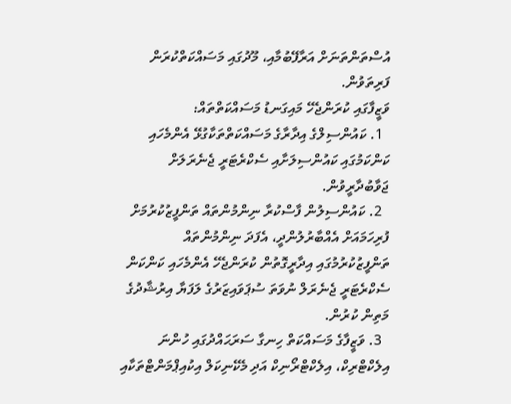އުސްތަންތަނަށް އަރާފޭބުމާއި، މޫދުގައި މަސައްކަތްކުރަން ފަރިތަވުން.
ވަޒީފާގައި ކުރަންޖެހޭ މައިގަނޑު މަސައްކަތްތައް:
  1. ކައުންސިލްގެ އިދާރާގެ މަސައްކަތްތަކާގުޅޭ އެންމެހައި ކަންކަމުގައި ކައުންސިލަށާއި ސެކްރެޓަރީ ޖެނެރަލަށް ޖަވާބުދާރީވުން.
  2. ކައުންސިލުން ފާސްކުރާ ނިންމުންތައް ތަންފީޒުކުރުމަށް ފުރިހަމައަށް އެއްބާރުލުންދީ، އެފަދަ ނިންމުންތައް ތަންފީޒުކުރުމުގައި އިދާރީގޮތުން ކުރަންޖެހޭ އެންމެހައި ކަންކަން ސެކްރެޓަރީ ޖެނެރަލް ނުވަތަ ސުޕަވައިޒަރުގެ ލަފަޔާ އިރުޝާދުގެ މަތިން ކުރުން.
  3. ވަޒީފާގެ މަސައްކަތް ހިނގާ ސަރަޙައްދުގައި ހުންނަ އިލެކްޓްރިކް، އިލެކްޓްރޯނިކް އަދި މެކޭނިކަލް އިކުއިޕްމަންޓްތަކާއި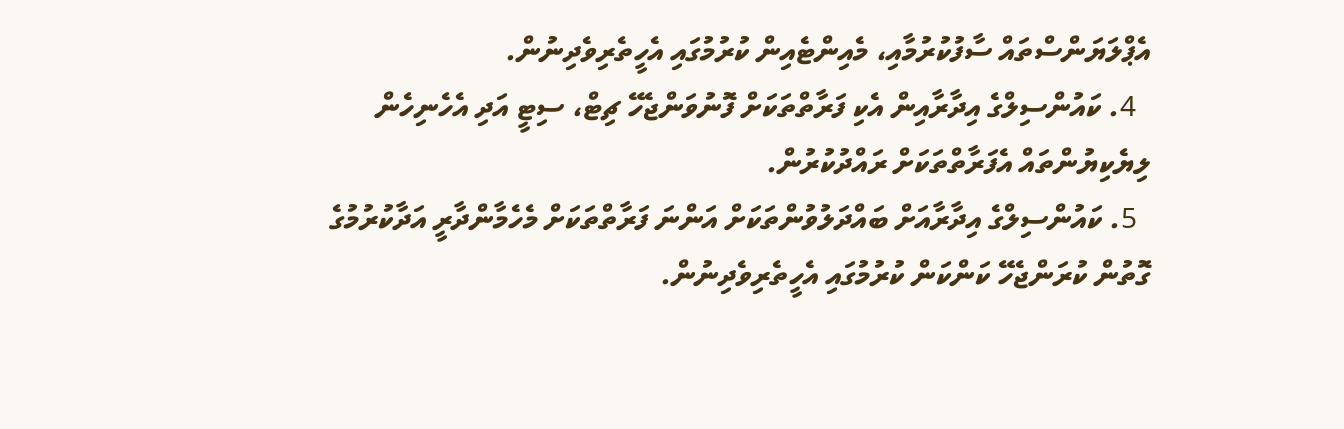އެޕްލަޔަންސްތައް ސާފުކުރުމާއި، މެއިންޓެއިން ކުރުމުގައި އެހީތެރިވެދިނުން.
  4. ކައުންސިލްގެ އިދާރާއިން އެކި ފަރާތްތަކަށް ފޮނުވަންޖެހޭ ޗިޓް، ސިޓީ އަދި އެހެނިހެން ލިޔެކިޔުންތައް އެފަރާތްތަކަށް ރައްދުކުރުން.
  5. ކައުންސިލްގެ އިދާރާއަށް ބައްދަލުވުންތަކަށް އަންނަ ފަރާތްތަކަށް މެހެމާންދާރީ އަދާކުރުމުގެ ގޮތުން ކުރަންޖެހޭ ކަންކަން ކުރުމުގައި އެހީތެރިވެދިނުން.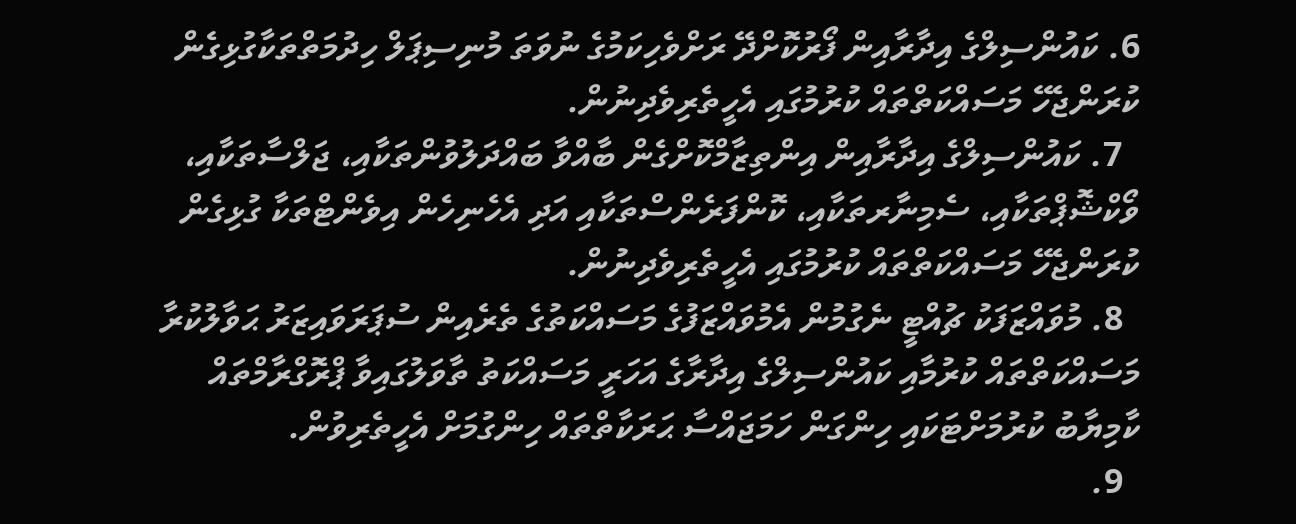6. ކައުންސިލްގެ އިދާރާއިން ފޯރުކޮށްދޭ ރަށްވެހިކަމުގެ ނުވަތަ މުނިސިޕަލް ހިދުމަތްތަކާގުޅިގެން ކުރަންޖެހޭ މަސައްކަތްތައް ކުރުމުގައި އެހީތެރިވެދިނުން.
  7. ކައުންސިލްގެ އިދާރާއިން އިންތިޒާމްކޮށްގެން ބާއްވާ ބައްދަލުވުންތަކާއި، ޖަލްސާތަކާއި، ވޯކްޝޮޕްތަކާއި، ސެމިނާރތަކާއި، ކޮންފަރެންސްތަކާއި އަދި އެހެނިހެން އިވެންޓްތަކާ ގުޅިގެން ކުރަންޖެހޭ މަސައްކަތްތައް ކުރުމުގައި އެހީތެރިވެދިނުން.
  8. މުވައްޒަފަކު ޗުއްޓީ ނެގުމުން އެމުވައްޒަފުގެ މަސައްކަތުގެ ތެރެއިން ސުޕަރަވައިޒަރު ޙަވާލުކުރާ މަސައްކަތްތައް ކުރުމާއި ކައުންސިލްގެ އިދާރާގެ އަހަރީ މަސައްކަތު ތާވަލުގައިވާ ޕްރޮގްރާމްތައް ކާމިޔާބު ކުރުމަށްޓަކައި ހިންގަން ހަމަޖައްސާ ޙަރަކާތްތައް ހިންގުމަށް އެހީތެރިވުން.
  9.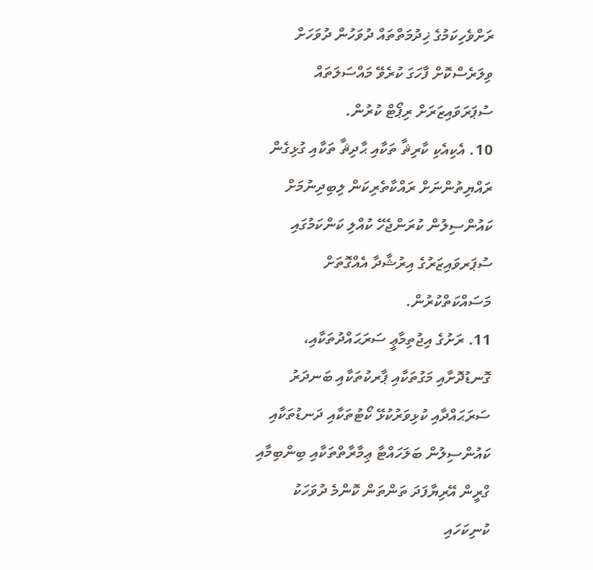ރަށްވެހިކަމުގެ ޚިދުމަތްތައް ދުވަހުން ދުވަހަށް ވިލަރެސްކޮށް ފާހަގަ ކުރެވޭ މައްސަލަތައް ސުޕަރަވައިޒަރަށް ރިޕޯޓް ކުރުން.
10. އެކިއެކި ކާރިޘާ ތަކާއި ޙާދިޘާ ތަކާއި ގުޅިގެން ރައްޔިތުންނަށް ރައްކާތެރިކަން ލިބިދިނުމަށް ކައުންސިލުން ކުރަންޖެހޭ ކުއްލި ކަންކަމުގައި ސުޕަރވައިޒަރުގެ އިރުޝާދާ އެއްގޮތަށް މަސައްކަތްކުރުން.
11. ރަށުގެ އިޖުތިމާޢީ ސަރަޙައްދުތަކާއި، ގޮނޑުދޮށާއި މަގުތަކާއި ޕާރކުތަކާއި ބަނދަރު ސަރަޙައްދާއި ކުޅިވަރުކުޅޭ ކޯޓުތަކާއި ދަނޑުތަކާއި ކައުންސިލުން ބަލަހައްޓާ ޢިމާރާތްތަކާއި ބިންބިމާއި ގްރީން އޭރިޔާފަދަ ތަންތަން ކޮންމެ ދުވަހަކު ކުނިކަހައި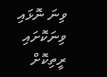ވިނަ ނޮޅައި ވިނަކޮށައި ރީތިކޮށް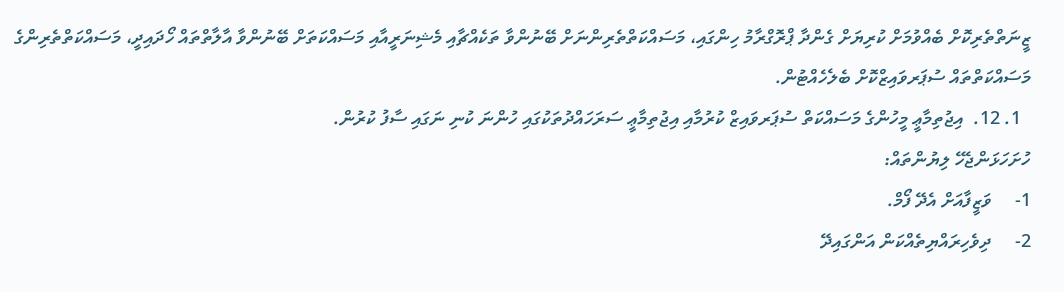ޒީނަތްތެރިކޮށް ބެއްވުމަށް ކުރިޔަށް ގެންދާ ޕްރޮގްރާމު ހިންގައި، މަސައްކަތްތެރިންނަށް ބޭނުންވާ ތަކެއްޗާއި މެޝިނަރީއާއި މަސައްކަތަށް ބޭނުންވާ އާލާތްތައް ހޯދައިދީ، މަސައްކަތްތެރިންގެ މަސައްކަތްތައް ސުޕަރވައިޒްކޮށް ބެލެހެއްޓުން.
  1. 12.  އިޖުތިމާޢީ މީހުންގެ މަސައްކަތް ސުޕަރވައިޒް ކުރުމާއި އިޖުތިމާޢީ ސަރަހައްދުތަކުގައި ހުންނަ ކުނި ނަގައި ސާފު ކުރުން.
ހުށަހަޅަންޖެހޭ ލިޔުންތައް:
1-     ވަޒީފާއަށް އެދޭ ފޯމް.
2-     ދިވެހިރައްޔިތެއްކަން އަންގައިދޭ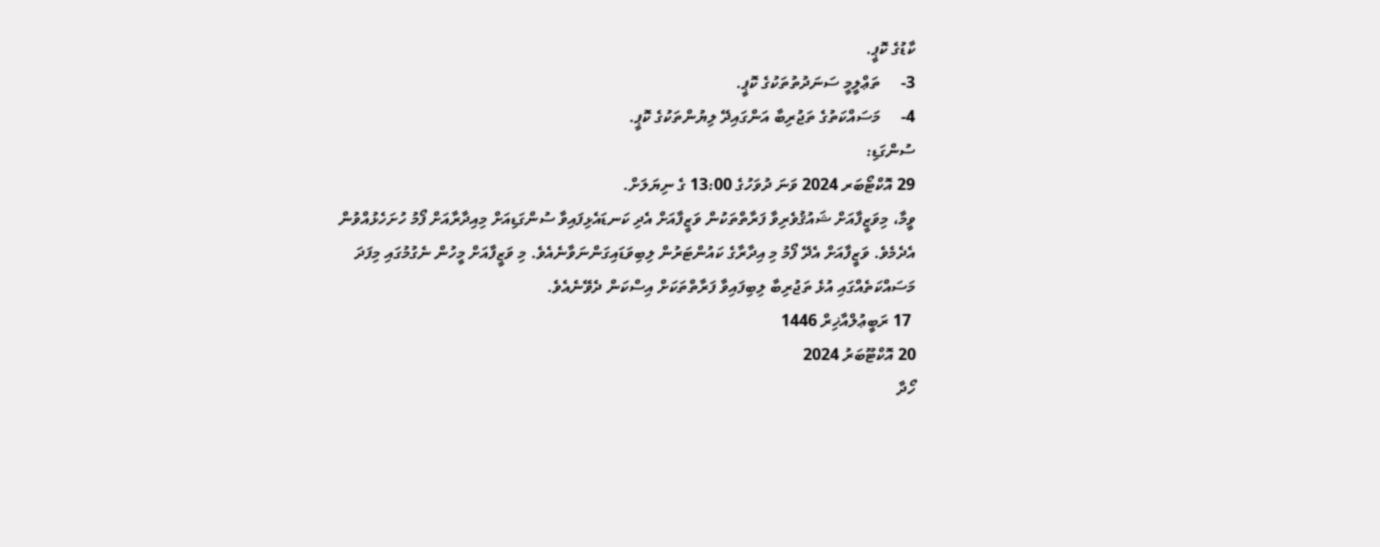ކާޑުގެ ކޮޕީ.
3-     ތަޢްލީމީ ސަނަދުތުތަކުގެ ކޮޕީ.
4-     މަސައްކަތުގެ ތަޖުރިބާ އަންގައިދޭ ލިޔުންތަކުގެ ކޮޕީ.
ސުންގަޑި:
29 އޮކްޓޯބަރ 2024 ވަނަ ދުވަހުގެ 13:00 ގެ ނިޔަލަށް.
ވީމާ، މިވަޒީފާއަށް ޝައުޤުވެރިވާ ފަރާތްތަކުން ވަޒީފާއަށް އެދި ކަނޑައެޅިފައިވާ ސުންގަޑިއަށް މިއިދާރާއަށް ފޯމު ހުށަހެޅުއްވުން އެދެމެވެ. ވަޒީފާއަށް އެދޭ ފޯމު މި އިދާރާގެ ކައުންޓަރުން ލިބިވަޑައިގަންނަވާނެއެވެ. މި ވަޒީފާއަށް މީހުން ނެގުމުގައި މިފަދަ މަސައްކަތެއްގައި އުޅެ ތަޖުރިބާ ލިބިފައިވާ ފަރާތްތަކަށް އިސްކަން ދެވޭނެއެވެ.
 17 ރަބީޢުލްއާޚިރް 1446
20 އޮކްޓޫބަރު 2024
ހޯދާ